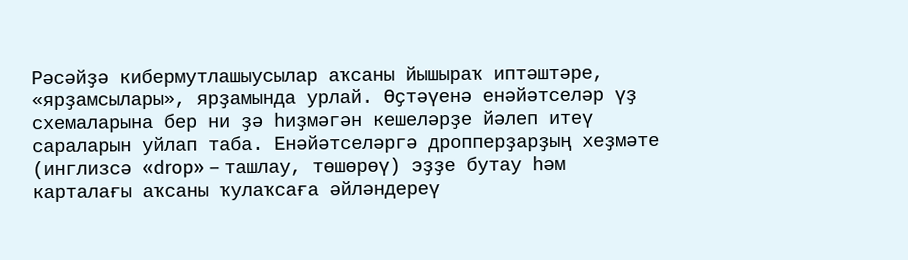Рәсәйҙә кибермутлашыусылар аҡсаны йышыраҡ иптәштәре, «ярҙамсылары», ярҙамында урлай. Өҫтәүенә енәйәтселәр үҙ схемаларына бер ни ҙә һиҙмәгән кешеләрҙе йәлеп итеү сараларын уйлап таба. Енәйәтселәргә дропперҙарҙың хеҙмәте (инглизсә «drop» – ташлау, төшөрөү) эҙҙе бутау һәм карталағы аҡсаны ҡулаҡсаға әйләндереү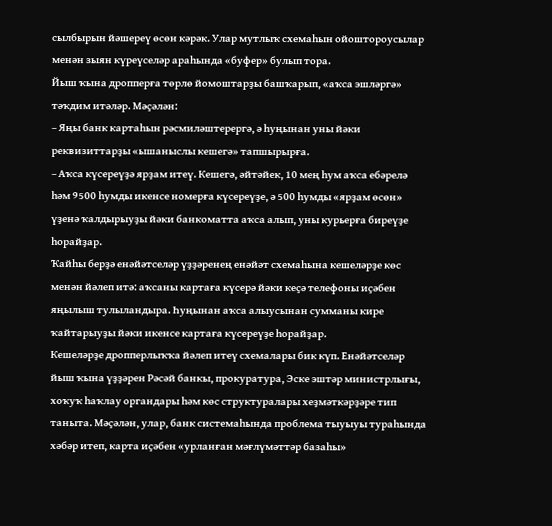сылбырын йәшереү өсөн кәрәк. Улар мутлыҡ схемаһын ойоштороусылар менән зыян күреүселәр араһында «буфер» булып тора.
Йыш ҡына дропперға төрлө йомоштарҙы башҡарып, «аҡса эшләргә» тәҡдим итәләр. Мәҫәлән:
– Яңы банк картаһын рәсмиләштерергә, ә һуңынан уны йәки реквизиттарҙы «ышаныслы кешегә» тапшырырға.
– Аҡса күсереүҙә ярҙам итеү. Кешегә, әйтәйек, 10 мең һум аҡса ебәрелә һәм 9500 һумды икенсе номерға күсереүҙе, ә 500 һумды «ярҙам өсөн» үҙенә ҡалдырыуҙы йәки банкоматта аҡса алып, уны курьерға биреүҙе һорайҙар.
Ҡайһы берҙә енәйәтселәр үҙҙәренең енәйәт схемаһына кешеләрҙе көс менән йәлеп итә: аҡсаны картаға күсерә йәки кеҫә телефоны иҫәбен яңылыш тулыландыра. Һуңынан аҡса алыусынан сумманы кире ҡайтарыуҙы йәки икенсе картаға күсереүҙе һорайҙар.
Кешеләрҙе дропперлыҡҡа йәлеп итеү схемалары бик күп. Енәйәтселәр йыш ҡына үҙҙәрен Рәсәй банкы, прокуратура, Эске эштәр министрлығы, хоҡуҡ һаҡлау органдары һәм көс структуралары хеҙмәткәрҙәре тип таныта. Мәҫәлән, улар, банк системаһында проблема тыуыуы тураһында хәбәр итеп, карта иҫәбен «урланған мәғлүмәттәр базаһы»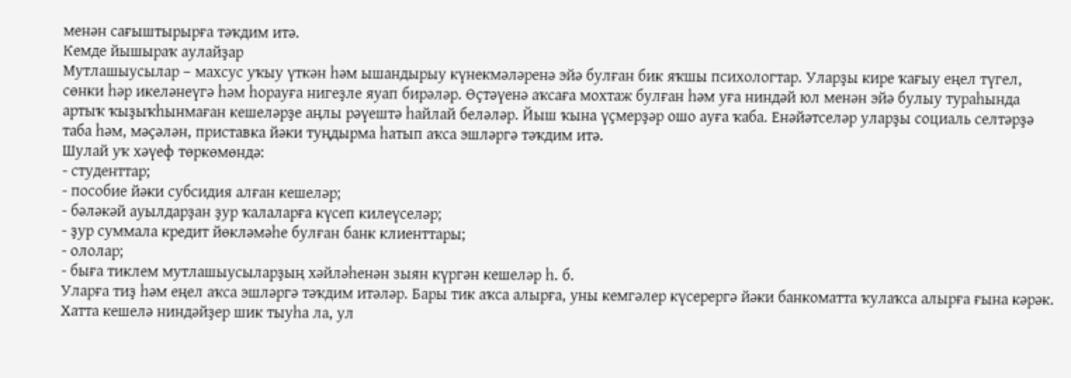менән сағыштырырға тәҡдим итә.
Кемде йышыраҡ аулайҙар
Мутлашыусылар – махсус уҡыу үткән һәм ышандырыу күнекмәләренә эйә булған бик яҡшы психологтар. Уларҙы кире ҡағыу еңел түгел, сөнки һәр икеләнеүгә һәм һорауға нигеҙле яуап бирәләр. Өҫтәүенә аҡсаға мохтаж булған һәм уға ниндәй юл менән эйә булыу тураһында артыҡ ҡыҙыҡһынмаған кешеләрҙе аңлы рәүештә һайлай беләләр. Йыш ҡына үҫмерҙәр ошо ауға ҡаба. Енәйәтселәр уларҙы социаль селтәрҙә таба һәм, мәҫәлән, приставка йәки туңдырма һатып аҡса эшләргә тәҡдим итә.
Шулай уҡ хәүеф төркөмөндә:
- студенттар;
- пособие йәки субсидия алған кешеләр;
- бәләкәй ауылдарҙан ҙур ҡалаларға күсеп килеүселәр;
- ҙур суммала кредит йөкләмәһе булған банк клиенттары;
- ололар;
- быға тиклем мутлашыусыларҙың хәйләһенән зыян күргән кешеләр һ. б.
Уларға тиҙ һәм еңел аҡса эшләргә тәҡдим итәләр. Бары тик аҡса алырға, уны кемгәлер күсерергә йәки банкоматта ҡулаҡса алырға ғына кәрәк. Хатта кешелә ниндәйҙер шик тыуһа ла, ул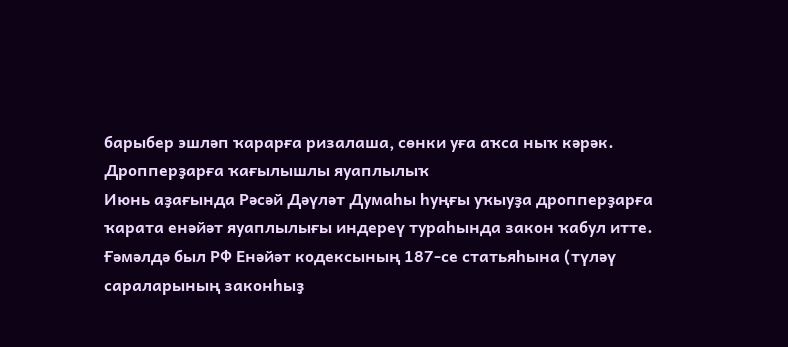барыбер эшләп ҡарарға ризалаша, сөнки уға аҡса ныҡ кәрәк.
Дропперҙарға ҡағылышлы яуаплылыҡ
Июнь аҙағында Рәсәй Дәүләт Думаһы һуңғы уҡыуҙа дропперҙарға ҡарата енәйәт яуаплылығы индереү тураһында закон ҡабул итте. Ғәмәлдә был РФ Енәйәт кодексының 187-се статьяһына (түләү сараларының законһыҙ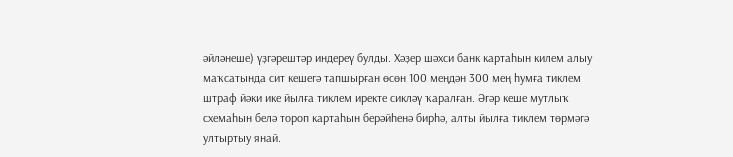әйләнеше) үҙгәрештәр индереү булды. Хәҙер шәхси банк картаһын килем алыу маҡсатында сит кешегә тапшырған өсөн 100 меңдән 300 мең һумға тиклем штраф йәки ике йылға тиклем иректе сикләү ҡаралған. Әгәр кеше мутлыҡ схемаһын белә тороп картаһын берәйһенә бирһә, алты йылға тиклем төрмәгә ултыртыу янай.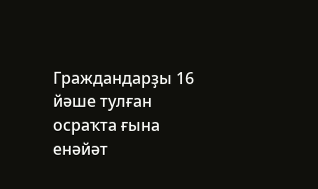Граждандарҙы 16 йәше тулған осраҡта ғына енәйәт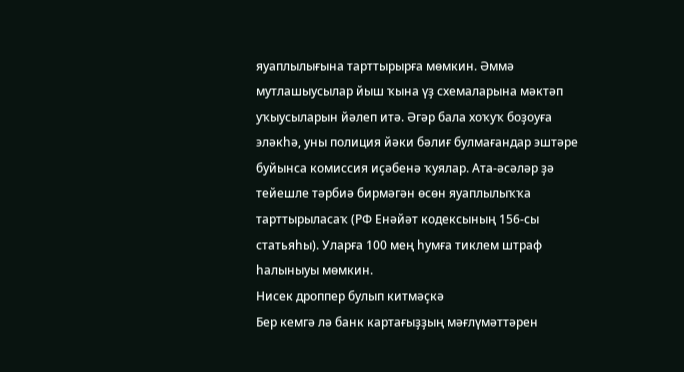яуаплылығына тарттырырға мөмкин. Әммә мутлашыусылар йыш ҡына үҙ схемаларына мәктәп уҡыусыларын йәлеп итә. Әгәр бала хоҡуҡ боҙоуға эләкһә, уны полиция йәки бәлиғ булмағандар эштәре буйынса комиссия иҫәбенә ҡуялар. Ата-әсәләр ҙә тейешле тәрбиә бирмәгән өсөн яуаплылыҡҡа тарттырыласаҡ (РФ Енәйәт кодексының 156-сы статьяһы). Уларға 100 мең һумға тиклем штраф һалыныуы мөмкин.
Нисек дроппер булып китмәҫкә
Бер кемгә лә банк картағыҙҙың мәғлүмәттәрен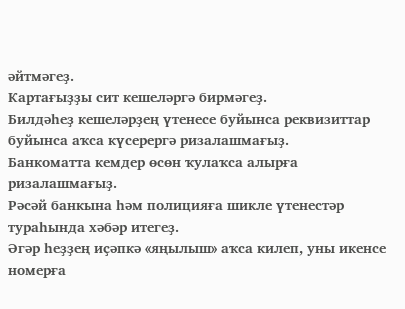әйтмәгеҙ.
Картағыҙҙы сит кешеләргә бирмәгеҙ.
Билдәһеҙ кешеләрҙең үтенесе буйынса реквизиттар буйынса аҡса күсерергә ризалашмағыҙ.
Банкоматта кемдер өсөн ҡулаҡса алырға ризалашмағыҙ.
Рәсәй банкына һәм полицияға шикле үтенестәр тураһында хәбәр итегеҙ.
Әгәр һеҙҙең иҫәпкә «яңылыш» аҡса килеп, уны икенсе номерға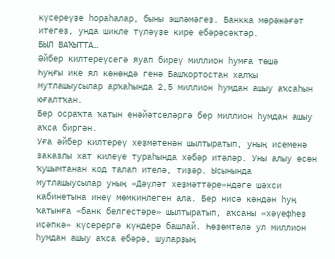күсереүҙе һораһалар, быны эшләмәгеҙ. Банкка мөрәжәғәт итегеҙ, унда шикле түләүҙе кире ебәрәсәктәр.
БЫЛ ВАҠЫТТА…
Әйбер килтереүсегә яуап биреү миллион һумға төшә
Һуңғы ике ял көнөндә генә Башҡортостан халҡы мутлашыусылар арҡаһында 2,5 миллион һумдан ашыу аҡсаһын юғалтҡан.
Бер осраҡта ҡатын енәйәтселәргә бер миллион һумдан ашыу аҡса биргән.
Уға әйбер килтереү хеҙмәтенән шылтыратып, уның исеменә заказлы хат килеүе тураһында хәбәр итәләр. Уны алыу өсөн ҡушымтанан код талап ителә, тиҙәр. Ысынында мутлашыусылар уның «Дәүләт хеҙмәттәре»ндәге шәхси кабинетына инеү мөмкинлеген ала. Бер нисә көндән һуң ҡатынға «банк белгестәре» шылтыратып, аҡсаны «хәүефһеҙ иҫәпкә» күсерергә күндерә башлай. Һөҙөмтәлә ул миллион һумдан ашыу аҡса ебәрә, шуларҙың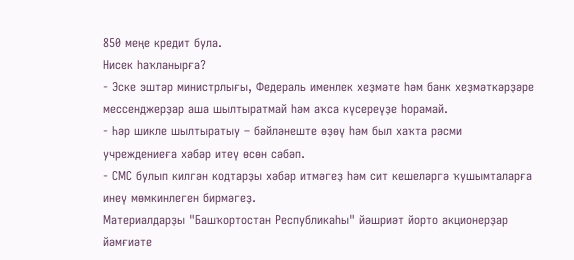850 меңе кредит була.
Нисек һаҡланырға?
- Эске эштәр министрлығы, Федераль именлек хеҙмәте һәм банк хеҙмәткәрҙәре мессенджерҙар аша шылтыратмай һәм аҡса күсереүҙе һорамай.
- Һәр шикле шылтыратыу – бәйләнеште өҙөү һәм был хаҡта рәсми учреждениеға хәбәр итеү өсөн сәбәп.
- СМС булып килгән кодтарҙы хәбәр итмәгеҙ һәм сит кешеләргә ҡушымталарға инеү мөмкинлеген бирмәгеҙ.
Материалдарҙы "Башҡортостан Республикаһы" йәшриәт йорто акционерҙар йәмғиәте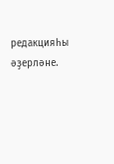редакцияһы әҙерләне.